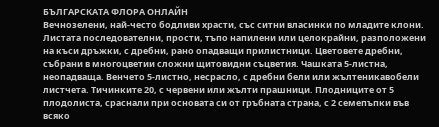БЪЛГАРСКАТА ФЛОРА ОНЛАЙН
Вечнозелени, най-често бодливи храсти, със ситни власинки по младите клони. Листата последователни, прости, тъпо напилени или целокрайни, разположени на къси дръжки, с дребни, рано опадващи прилистници. Цветовете дребни, събрани в многоцветии сложни щитовидни съцветия. Чашката 5-листна, неопадваща. Венчето 5-листно, несрасло, с дребни бели или жълтеникавобели листчета. Тичинките 20, с червени или жълти прашници. Плодниците от 5 плодолиста, сраснали при основата си от гръбната страна, с 2 семепъпки във всяко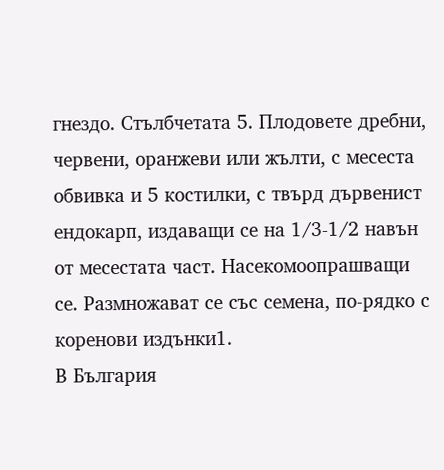гнездо. Стълбчетата 5. Плодовете дребни, червени, оранжеви или жълти, с месеста обвивка и 5 костилки, с твърд дървенист ендокарп, издаващи се на 1/3-1/2 навън от месестата част. Насекомоопрашващи се. Размножават се със семена, по-рядко с коренови издънки1.
В България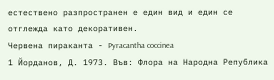естествено разпространен е един вид и един се отглежда като декоративен.
Червена пираканта - Pyracantha coccinea
1 Йорданов, Д. 1973. Във: Флора на Народна Република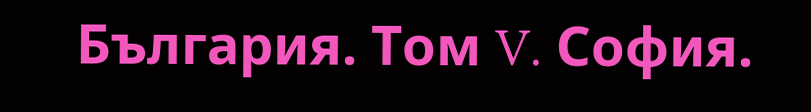България. Том V. София.